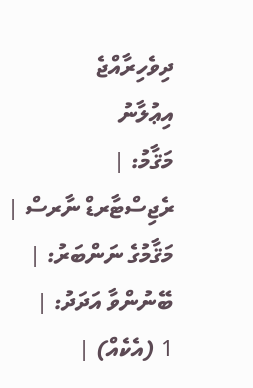ދިވެހިރާއްޖެ
އިޢުލާނު
މަޤާމު: |
ރެޖިސްޓާރޑް ނާރސް |
މަޤާމުގެ ނަންބަރު: |
ބޭނުންވާ އަދަދު: |
1 (އެކެއް) |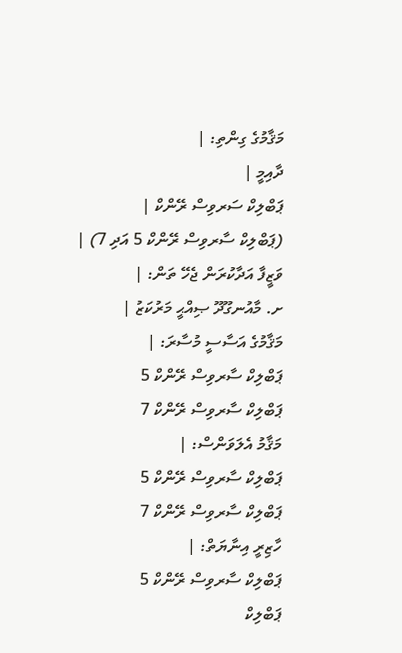މަޤާމުގެ ގިންތި: |
ދާއިމީ |
ޕަބްލިކް ސަރވިސް ރޭންކް |
(ޕަބްލިކް ސާރވިސް ރޭންކް 5 އަދި 7) |
ވަޒީފާ އަދާކުރަން ޖެހޭ ތަން: |
ށ. މާއުނގޫދޫ ޞިއްޙީ މަރުކަޒު |
މަޤާމުގެ އަސާސީ މުސާރަ: |
ޕަބްލިކް ސާރވިސް ރޭންކް 5
ޕަބްލިކް ސާރވިސް ރޭންކް 7
މަޤާމު އެލަވަންސް: |
ޕަބްލިކް ސާރވިސް ރޭންކް 5
ޕަބްލިކް ސާރވިސް ރޭންކް 7
ހާޒިރީ އިނާޔަތް: |
ޕަބްލިކް ސާރވިސް ރޭންކް 5
ޕަބްލިކް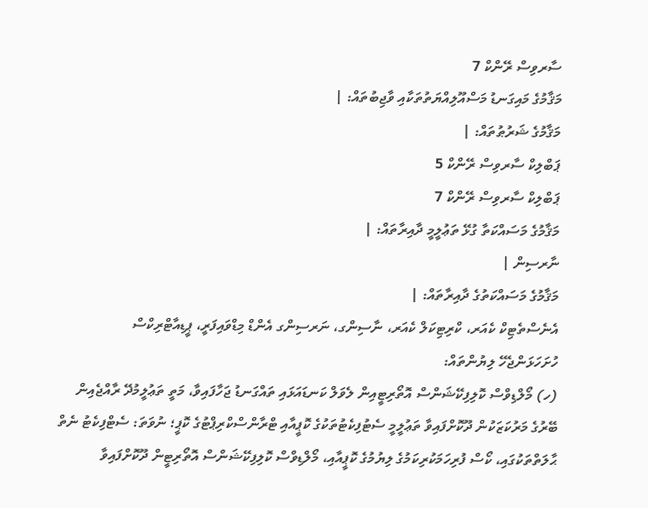ސާރވިސް ރޭންކް 7
މަޤާމުގެ މައިގަނޑު މަސްއޫލިއްޔަތުތަކާއި ވާޖިބުތައް: |
މަޤާމުގެ ޝަރުޠުތައް: |
ޕަބްލިކް ސާރވިސް ރޭންކް 5
ޕަބްލިކް ސާރވިސް ރޭންކް 7
މަޤާމުގެ މަސައްކަތާ ގުޅޭ ތަޢުލީމީ ދާއިރާތައް: |
ނާރސިން |
މަޤާމުގެ މަސައްކަތުގެ ދާއިރާތައް: |
އެނެސްތެޓިކް ކެއަރ، ކްރިޓިކަލް ކެއަރ، ނާސިންގ، ނަރސިންގ އެންޑް މިޑްވައިފަރީ، ޕީޑިއާޓްރިކްސް
ހުށަހަޅަންޖެހޭ ލިޔުންތައް:
(ހ) މޯލްޑިވްސް ކޮލިފިކޭޝަންސް އޮތޯރިޓީއިން ލެވަލް ކަނޑައަޅައި ތައްގަނޑު ޖަހާފައިވާ، މަތީ ތަޢުލީމުދޭ ރާއްޖެއިން ބޭރުގެ މަރުކަޒަކުން ދޫކޮށްފައިވާ ތަޢުލީމީ ސެޓުފިކެޓުތަކުގެ ކޮޕީއާއި ޓްރާންސްކްރިޕްޓުގެ ކޮޕީ؛ ނުވަތަ: ސެޓްފިކެޓު ނެތް ޙާލަތްތަކުގައި، ކޯސް ފުރިހަމަކުރިކަމުގެ ލިޔުމުގެ ކޮޕީއާއި، މޯލްޑިވްސް ކޮލިފިކޭޝަންސް އޮތޯރިޓީން ދޫކޮށްފައިވާ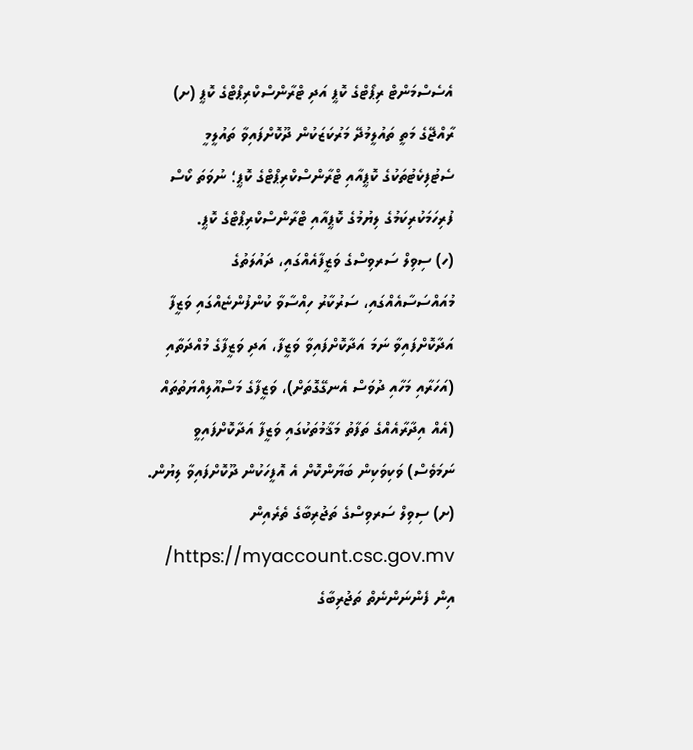އެސެސްމަންޓް ރިޕޯޓްގެ ކޮޕީ އަދި ޓްރާންސްކްރިޕްޓްގެ ކޮޕީ (ށ) ރާއްޖޭގެ މަތީ ތައުލީމުދޭ މަރުކަޒަކުން ދޫކޮށްފައިވާ ތައުލީމީ ސެޓުފިކެޓުތަކުގެ ކޮޕީއާއި ޓްރާންސްކްރިޕްޓްގެ ކޮޕީ؛ ނުވަތަ ކޯސް ފުރިހަމަކުރިކަމުގެ ލިޔުމުގެ ކޮޕީއާއި ޓްރާންސްކްރިޕްޓްގެ ކޮޕީ.
(ހ) ސިވިލް ސަރވިސްގެ ވަޒީފާއެއްގައި، ދައުލަތުގެ މުއައްސަސާއެއްގައި، ސަރުކާރު ހިއްސާވާ ކުންފުންޏެއްގައި ވަޒީފާ އަދާކޮށްފައިވާ ނަމަ އަދާކޮށްފައިވާ ވަޒީފާ، އަދި ވަޒީފާގެ މުއްދަތާއި (އަހަރާއި މަހާއި ދުވަސް އެނގޭގޮތަށް)، ވަޒީފާގެ މަސްއޫލިއްޔަތުތައް (އެއް އިދާރާއެއްގެ ތަފާތު މަޤާމުތަކުގައި ވަޒީފާ އަދާކޮށްފައިވީ ނަމަވެސް) ވަކިވަކިން ބަޔާންކޮށް އެ އޮފީހަކުން ދޫކޮށްފައިވާ ލިޔުން. (ށ) ސިވިލް ސަރވިސްގެ ތަޖުރިބާގެ ތެރެއިން https://myaccount.csc.gov.mv/ އިން ފެންނަންނެތް ތަޖުރިބާގެ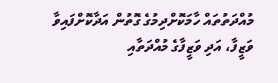މުއްދަތުތައް ހާމަކޮށްދިމުގެ ގޮތުން އަދާކޮށްފައިވާ ވަޒީފާ، އަދި ވަޒީފާގެ މުއްދަތާއި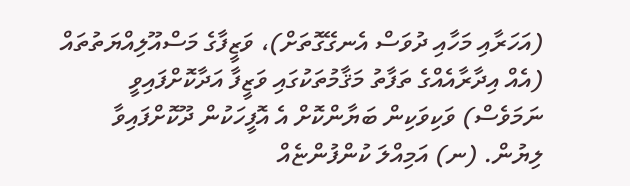(އަހަރާއި މަހާއި ދުވަސް އެނގޭގޮތަށް)، ވަޒީފާގެ މަސްއޫލިއްޔަތުތައް (އެއް އިދާރާއެއްގެ ތަފާތު މަޤާމުތަކުގައި ވަޒީފާ އަދާކޮށްފައިވީ ނަމަވެސް) ވަކިވަކިން ބަޔާންކޮށް އެ އޮފީހަކުން ދޫކޮށްފައިވާ ލިޔުން. (ނ) އަމިއްލަ ކުންފުންޏެއް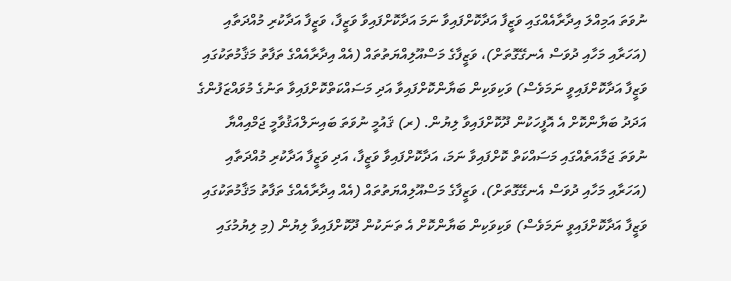ނުވަތަ އަމިއްލަ އިދާރާއެއްގައި ވަޒީފާ އަދާކޮށްފައިވާ ނަމަ އަދާކޮށްފައިވާ ވަޒީފާ، ވަޒީފާ އަދާކުރި މުއްދަތާއި (އަހަރާއި މަހާއި ދުވަސް އެނގޭގޮތަށް)، ވަޒީފާގެ މަސްއޫލިއްޔަތުތައް (އެއް އިދާރާއެއްގެ ތަފާތު މަޤާމުތަކުގައި ވަޒީފާ އަދާކޮށްފައިވީ ނަމަވެސް) ވަކިވަކިން ބަޔާންކޮށްފައިވާ އަދި މަސައްކަތްކޮށްފައިވާ ތަނުގެ މުވައްޒަފުންގެ އަދަދު ބަޔާންކޮށް އެ އޮފީހަކުން ދޫކޮށްފައިވާ ލިޔުން. (ރ) ޤައުމީ ނުވަތަ ބައިނަލްއަޤުވާމީ ޖަމްއިއްޔާ ނުވަތަ ޖަމާއަތެއްގައި މަސައްކަތް ކޮށްފައިވާ ނަމަ، އަދާކޮށްފައިވާ ވަޒީފާ، އަދި ވަޒީފާ އަދާކުރި މުއްދަތާއި (އަހަރާއި މަހާއި ދުވަސް އެނގޭގޮތަށް)، ވަޒީފާގެ މަސްއޫލިއްޔަތުތައް (އެއް އިދާރާއެއްގެ ތަފާތު މަޤާމުތަކުގައި ވަޒީފާ އަދާކޮށްފައިވީ ނަމަވެސް) ވަކިވަކިން ބަޔާންކޮށް އެ ތަނަކުން ދޫކޮށްފައިވާ ލިޔުން (މި ލިޔުމުގައި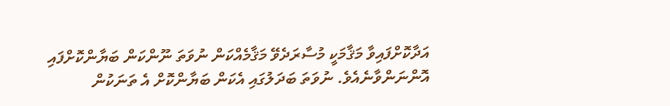އަދާކޮށްފައިވާ މަޤާމަކީ މުސާރަދެވޭ މަޤާމެއްކަން ނުވަތަ ނޫންކަން ބަޔާންކޮށްފައި އޮންނަންވާނެއެވެ. ނުވަތަ ބަދަލުގައި އެކަން ބަޔާންކޮށް އެ ތަނަކުން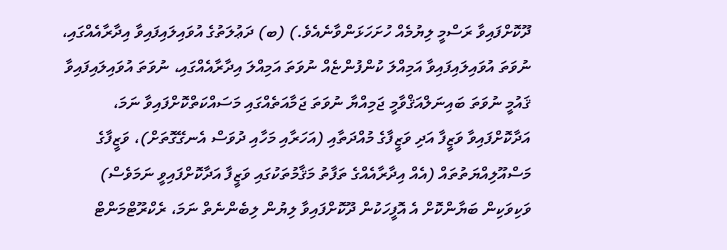ދޫކޮށްފައިވާ ރަސްމީ ލިޔުމެއް ހުށަހަޅަންވާނެއެވެ.) (ބ) ދަޢުލަތުގެ އުވައިލައިފައިވާ އިދާރާއެއްގައި، ނުވަތަ އުވައިލައިފައިވާ އަމިއްލަ ކުންފުންޏެއް ނުވަތަ އަމިއްލަ އިދާރާއެއްގައި، ނުވަތަ އުވައިލައިފައިވާ ޤައުމީ ނުވަތަ ބައިނަލްއަޤްވާމީ ޖަމިއްޔާ ނުވަތަ ޖަމާއަތެއްގައި މަސައްކަތްކޮށްފައިވާ ނަމަ، އަދާކޮށްފައިވާ ވަޒީފާ އަދި ވަޒީފާގެ މުއްދަތާއި (އަހަރާއި މަހާއި ދުވަސް އެނގޭގޮތަށް)، ވަޒީފާގެ މަސްއޫލިއްޔަތުތައް (އެއް އިދާރާއެއްގެ ތަފާތު މަޤާމުތަކުގައި ވަޒީފާ އަދާކޮށްފައިވީ ނަމަވެސް) ވަކިވަކިން ބަޔާންކޮށް އެ އޮފީހަކުން ދޫކޮށްފައިވާ ލިޔުން ލިބެންނެތް ނަމަ، ރެކްރޫޓްމަންޓް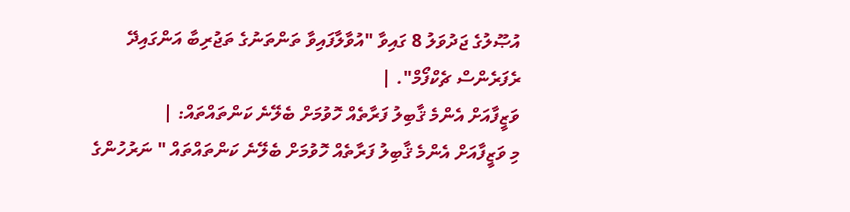އުޞޫލުގެ ޖަދުވަލު 8 ގައިވާ "އުވާލާފައިވާ ތަންތަނުގެ ތަޖުރިބާ އަންގައިދޭ ރެފަރެންސް ޗެކްފޯމް". |
ވަޒީފާއަށް އެންމެ ޤާބިލު ފަރާތެއް ހޮވުމަށް ބެލޭނެ ކަންތައްތައް: |
މި ވަޒީފާއަށް އެންމެ ޤާބިލު ފަރާތެއް ހޮވުމަށް ބެލޭނެ ކަންތައްތައް " ނަރުހުންގެ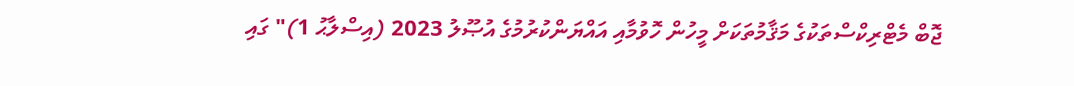ޖޮބް މެޓްރިކްސްތަކުގެ މަޤާމުތަކަށް މީހުން ހޮވުމާއި އައްޔަންކުރުމުގެ އުޞޫލު 2023 (އިސްލާޙު 1)" ގައި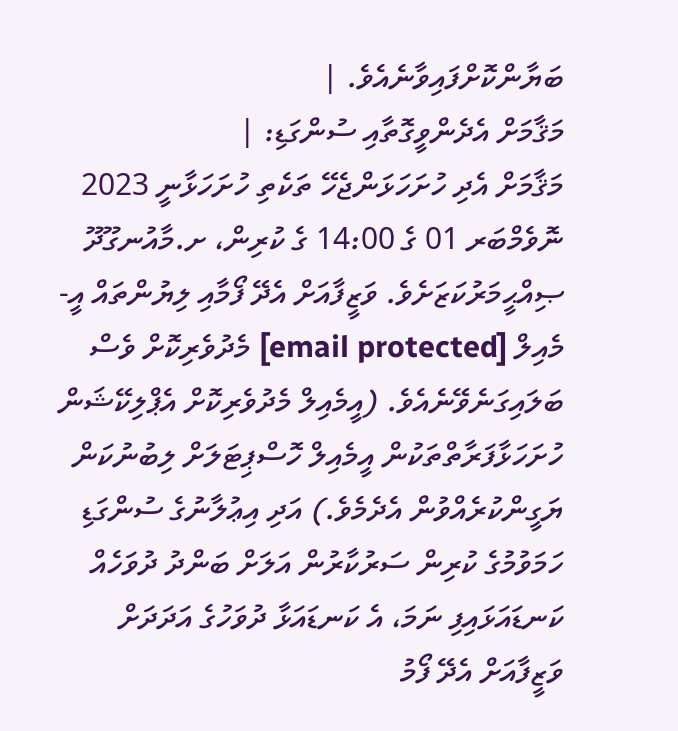ބަޔާންކޮށްފައިވާނެއެވެ. |
މަޤާމަށް އެދެންވީގޮތާއި ސުންގަޑި: |
މަޤާމަށް އެދި ހުށަހަޅަންޖެހޭ ތަކެތި ހުށަހަޅާނީ 2023 ނޮވެމްބަރ 01 ގެ 14:00 ގެ ކުރިން، ށ.މާއުނގޫދޫ ޞިއްޙީމަރުކަޒަށެވެ. ވަޒީފާއަށް އެދޭ ފޯމާއި ލިޔުންތައް އީ-މެއިލް [email protected] މެދުވެރިކޮށް ވެސް ބަލައިގަނެވޭނެއެވެ. (އީމެއިލް މެދުވެރިކޮށް އެޕްލިކޭޝަން ހުށަހަޅާފަރާތްތަކުން އީމެއިލް ހޮސްޕިޓަލަށް ލިބުނުކަން ޔަގީންކުރެއްވުން އެދެމެވެ.) އަދި އިޢުލާނުގެ ސުންގަޑި ހަމަވުމުގެ ކުރިން ސަރުކާރުން އަލަށް ބަންދު ދުވަހެއް ކަނޑައަޅައިފި ނަމަ، އެ ކަނޑައަޅާ ދުވަހުގެ އަދަދަށް ވަޒީފާއަށް އެދޭ ފޯމު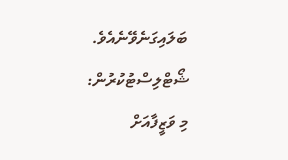ބަލައިގަނެވޭނެއެވެ.
ޝޯޓްލިސްޓުކުރުން:
މި ވަޒީފާއަށް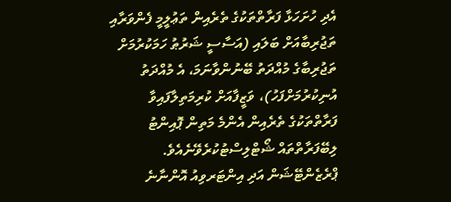އެދި ހުށަހަޅާ ފަރާތްތަކުގެ ތެރެއިން ތަޢުލީމީ ފެންވަރާއި ތަޖުރިބާއަށް ބަލައި (އަސާސީ ޝަރުޠު ހަމަކުރުމަށް ތަޖުރިބާގެ މުއްދަތު ބޭނުންވާނަމަ، އެ މުއްދަތު އުނިކުރުމަށްފަހު)، ވަޒީފާއަށް ކުރިމަތިލާފައިވާ ފަރާތްތަކުގެ ތެރެއިން އެންމެ މަތިން ޕޮއިންޓު ލިބޭފަރާތްތައް ޝޯޓްލިސްޓުކުރެވޭނެއެވެ.
ޕްރެޒެންޓޭޝަން އަދި އިންޓަރވިއު އޮންނާނެ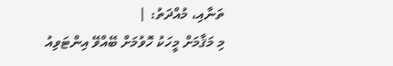ތަނާއި، މުއްދަތު: |
މި މަޤާމަށް މީހަކު ހޮވުމަށް ބޭއްވޭ އިންޓަވިއު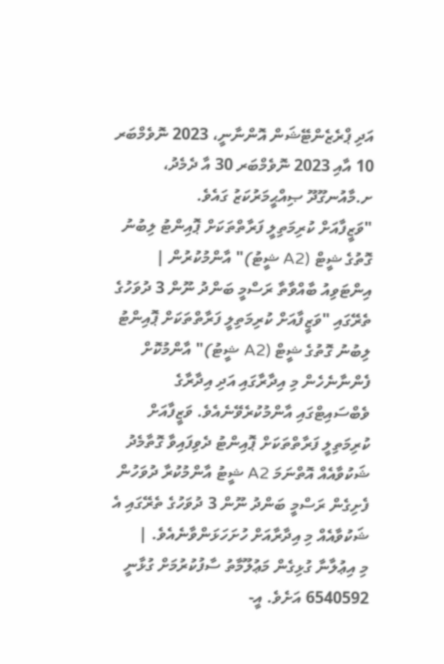އަދި ޕްރެޒެންޓޭޝަން އޮންނާނީ، 2023 ނޮވެމްބަރ 10 އާއި 2023 ނޮވެމްބަރ 30 އާ ދެމެދު، ށ.މާއުނގޫދޫ ޞިއްޙީމަރުކަޒު ގައެވެ.
"ވަޒީފާއަށް ކުރިމަތިލީ ފަރާތްތަކަށް ޕޮއިންޓު ލިބުނު ގޮތުގެ ޝީޓް (A2 ޝީޓު)" އާންމުކުރުން |
އިންޓަވިއު ބާއްވާތާ ރަސްމީ ބަންދު ނޫން 3 ދުވަހުގެ ތެރޭގައި "ވަޒީފާއަށް ކުރިމަތިލީ ފަރާތްތަކަށް ޕޮއިންޓު ލިބުނު ގޮތުގެ ޝީޓް (A2 ޝީޓު)" އާންމުކޮށް ފެންނާނެހެން މި އިދާރާގައި އަދި އިދާރާގެ ވެބްސައިޓްގައި އާންމުކުރެވޭނެއެވެ. ވަޒީފާއަށް ކުރިމަތިލީ ފަރާތްތަކަށް ޕޮއިންޓު ދެވިފައިވާ ގޮތާމެދު ޝަކުވާއެއް އޮތްނަމަ A2 ޝީޓު އާންމުކުރާ ދުވަހުން ފެށިގެން ރަސްމީ ބަންދު ނޫން 3 ދުވަހުގެ ތެރޭގައި އެ ޝަކުވާއެއް މި އިދާރާއަށް ހުށަހަޅަންވާނެއެވެ. |
މި އިޢުލާނާ ގުޅިގެން މަޢުލޫމާތު ސާފުކުރުމަށް ގުޅާނީ 6540592 އަށެވެ. އީ-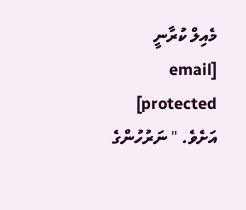މެއިލް ކުރާނީ [email protected] އަށެވެ. " ނަރުހުންގެ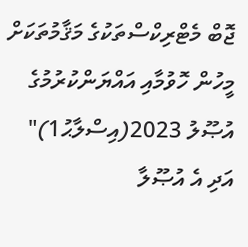ޖޮބް މެޓްރިކްސްތަކުގެ މަޤާމުތަކަށް މީހުން ހޮވުމާއި އައްޔަންކުރުމުގެ އުޞޫލު 2023(އިސްލާޙު1)" އަދި އެ އުޞޫލާ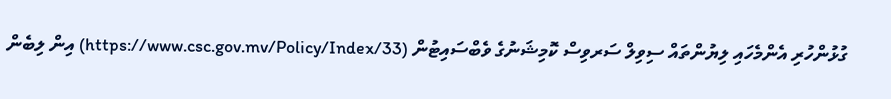ގުޅުންހުރި އެންމެހައި ލިޔުންތައް ސިވިލް ސަރވިސް ކޮމިޝަނުގެ ވެބްސައިޓުން (https://www.csc.gov.mv/Policy/Index/33) އިން ލިބެން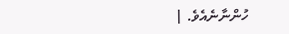ހުންނާނެއެވެ. |